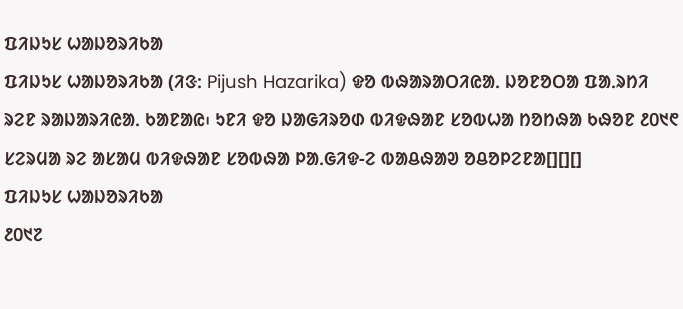ᱯᱤᱡᱩᱥ ᱦᱟᱡᱚᱨᱤᱠᱟ
ᱯᱤᱡᱩᱥ ᱦᱟᱡᱚᱨᱤᱠᱟ (ᱤᱝᱺ Pijush Hazarika) ᱫᱚ ᱵᱷᱟᱨᱟᱛᱤᱭᱟᱹ ᱡᱚᱱᱚᱛᱟ ᱯᱟᱹᱨᱴᱤ ᱨᱮᱱ ᱨᱟᱡᱟᱨᱤᱭᱟᱹ ᱠᱟᱱᱟᱭ᱾ ᱩᱱᱤ ᱫᱚ ᱡᱟᱜᱤᱨᱚᱰ ᱵᱤᱫᱷᱟᱱ ᱥᱚᱵᱦᱟ ᱴᱚᱴᱷᱟ ᱠᱷᱚᱱ ᱒᱐᱑᱖ ᱥᱮᱨᱢᱟ ᱨᱮ ᱟᱥᱟᱢ ᱵᱤᱫᱷᱟᱱ ᱥᱚᱵᱷᱟ ᱞᱟᱹᱜᱤᱫ-ᱮ ᱵᱟᱪᱷᱟᱣ ᱚᱪᱚᱞᱮᱱᱟ[][][]
ᱯᱤᱡᱩᱥ ᱦᱟᱡᱚᱨᱤᱠᱟ
᱒᱐᱑᱗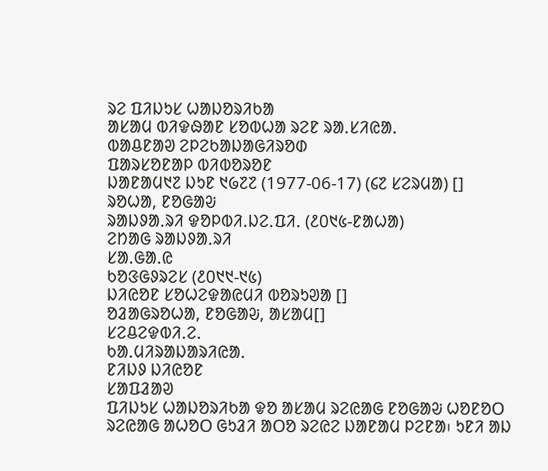ᱨᱮ ᱯᱤᱡᱩᱥ ᱦᱟᱡᱚᱨᱤᱠᱟ
ᱟᱥᱟᱢ ᱵᱤᱫᱷᱟᱱ ᱥᱚᱵᱦᱟ ᱨᱮᱱ ᱨᱟᱹᱥᱤᱭᱟᱹ
ᱵᱟᱪᱱᱟᱣ ᱮᱞᱮᱠᱟᱡᱟᱜᱤᱨᱚᱰ
ᱯᱟᱨᱥᱚᱱᱟᱞ ᱵᱤᱵᱚᱨᱚᱱ
ᱡᱟᱱᱟᱢ᱑᱗ ᱡᱩᱱ ᱑᱙᱗᱗ (1977-06-17) (᱔᱗ ᱥᱮᱨᱢᱟ) []
ᱨᱚᱦᱟ, ᱱᱚᱜᱟᱶ
ᱨᱟᱡᱽᱟᱹᱨᱤ ᱫᱚᱞᱵᱤᱹᱡᱮᱹᱯᱤᱹ (᱒᱐᱑᱕-ᱱᱟᱦᱟ)
ᱮᱴᱟᱜ ᱨᱟᱡᱽᱟᱹᱨᱤ
ᱥᱟᱹᱜᱟᱹᱭ
ᱠᱚᱝᱜᱽᱨᱮᱥ (᱒᱐᱑᱑-᱑᱕)
ᱡᱤᱭᱚᱱ ᱥᱚᱦᱮᱫᱟᱭᱢᱤ ᱵᱚᱨᱩᱣᱟ []
ᱚᱲᱟᱜᱨᱚᱦᱟ, ᱱᱚᱜᱟᱶ, ᱟᱥᱟᱢ[]
ᱥᱮᱪᱮᱫᱵᱤᱹᱮᱹ
ᱠᱟᱹᱢᱤᱨᱟᱡᱟᱨᱤᱭᱟᱹ
ᱱᱤᱡᱽ ᱡᱤᱭᱚᱱ
ᱥᱟᱯᱲᱟᱣ
ᱯᱤᱡᱩᱥ ᱦᱟᱡᱚᱨᱤᱠᱟ ᱫᱚ ᱟᱥᱟᱢ ᱨᱮᱭᱟᱜ ᱱᱚᱜᱟᱶ ᱦᱚᱱᱚᱛ ᱨᱮᱭᱟᱜ ᱟᱦᱚᱛ ᱜᱩᱲᱤ ᱟᱛᱚ ᱨᱮᱭᱮ ᱡᱟᱱᱟᱢ ᱞᱮᱱᱟ᱾ ᱩᱱᱤ ᱟᱡ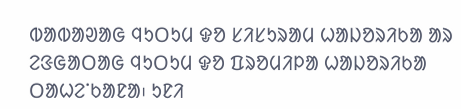ᱵᱟᱵᱟᱣᱟᱜ ᱧᱩᱛᱩᱢ ᱫᱚ ᱥᱤᱥᱩᱨᱟᱢ ᱦᱟᱡᱚᱨᱤᱠᱟ ᱟᱨ ᱮᱝᱜᱟᱛᱟᱜ ᱧᱩᱛᱩᱢ ᱫᱚ ᱯᱨᱚᱢᱤᱞᱟ ᱦᱟᱡᱚᱨᱤᱠᱟ ᱛᱟᱦᱮᱸᱠᱟᱱᱟ᱾ ᱩᱱᱤ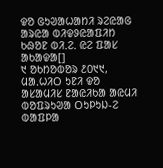ᱫᱚ ᱜᱩᱣᱟᱦᱟᱴᱤ ᱨᱮᱭᱟᱜ ᱟᱨᱭᱟ ᱵᱤᱫᱽᱭᱟᱯᱤᱴ ᱠᱷᱚᱱ ᱵᱤᱹᱮᱹ ᱭᱮ ᱯᱟᱥ ᱟᱠᱟᱫᱟ[]
᱑ ᱚᱠᱴᱚᱵᱚᱨ ᱒᱐᱑᱑, ᱢᱟᱹᱦᱤᱛ ᱩᱱᱤ ᱫᱚ ᱟᱥᱟᱢᱤᱥ ᱱᱟᱭᱤᱠᱟ ᱟᱭᱢᱤ ᱵᱚᱯᱨᱩᱣᱟ ᱛᱩᱞᱩᱡ-ᱮ ᱵᱟᱯᱞᱟ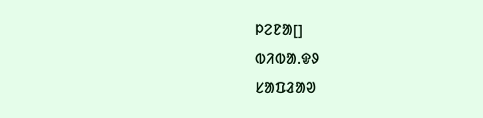ᱞᱮᱱᱟ[]
ᱵᱤᱵᱟᱹᱫᱽ
ᱥᱟᱯᱲᱟᱣ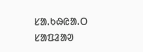ᱥᱟ.ᱠᱷᱭᱟ.ᱛ
ᱥᱟᱯᱲᱟᱣ